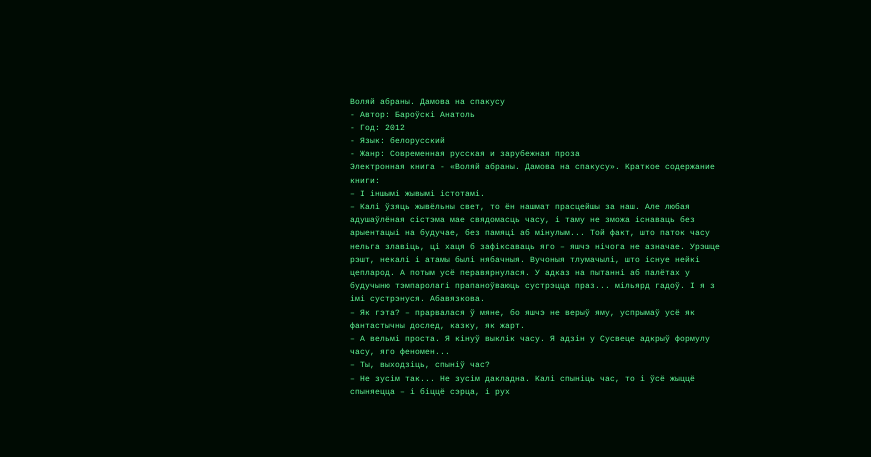Воляй абраны. Дамова на спакусу
- Автор: Бароўскі Анатоль
- Год: 2012
- Язык: белорусский
- Жанр: Современная русская и зарубежная проза
Электронная книга - «Воляй абраны. Дамова на спакусу». Краткое содержание книги:
– І іншымі жывымі істотамі.
– Калі ўзяць жывёльны свет, то ён нашмат прасцейшы за наш. Але любая адушаўлёная сістэма мае свядомасць часу, і таму не зможа існаваць без арыентацыі на будучае, без памяці аб мінулым... Той факт, што паток часу нельга злавіць, ці хаця б зафіксаваць яго – яшчэ нічога не азначае. Урэшце рэшт, некалі і атамы былі нябачныя. Вучоныя тлумачылі, што існуе нейкі цепларод. А потым усё перавярнулася. У адказ на пытанні аб палётах у будучыню тэмпаролагі прапаноўваюць сустрэцца праз... мільярд гадоў. І я з імі сустрэнуся. Абавязкова.
– Як гэта? – прарвалася ў мяне, бо яшчэ не верыў яму, успрымаў усё як фантастычны дослед, казку, як жарт.
– А вельмі проста. Я кінуў выклік часу. Я адзін у Сусвеце адкрыў формулу часу, яго феномен...
– Ты, выходзіць, спыніў час?
– Не зусім так... Не зусім дакладна. Калі спыніць час, то і ўсё жыццё спыняецца – і біццё сэрца, і рух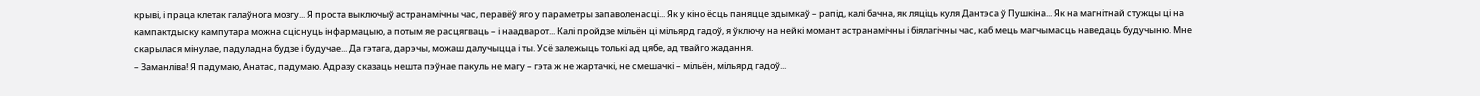крыві, і праца клетак галаўнога мозгу... Я проста выключыў астранамічны час, перавёў яго у параметры запаволенасці... Як у кіно ёсць паняцце здымкаў – рапід, калі бачна, як ляціць куля Дантэса ў Пушкіна... Як на магнітнай стужцы ці на кампактдыску кампутара можна сціснуць інфармацыю, а потым яе расцягваць – і наадварот... Калі пройдзе мільён ці мільярд гадоў, я ўключу на нейкі момант астранамічны і біялагічны час, каб мець магчымасць наведаць будучыню. Мне скарылася мінулае, падуладна будзе і будучае... Да гэтага, дарэчы, можаш далучыцца і ты. Усё залежыць толькі ад цябе, ад твайго жадання.
– Заманліва! Я падумаю, Анатас, падумаю. Адразу сказаць нешта пэўнае пакуль не магу – гэта ж не жартачкі, не смешачкі – мільён, мільярд гадоў...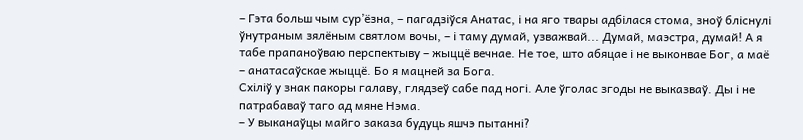– Гэта больш чым сур’ёзна, – пагадзіўся Анатас, і на яго твары адбілася стома, зноў бліснулі ўнутраным зялёным святлом вочы, – і таму думай, узважвай... Думай, маэстра, думай! А я табе прапаноўваю перспектыву – жыццё вечнае. Не тое, што абяцае і не выконвае Бог, а маё – анатасаўскае жыццё. Бо я мацней за Бога.
Схіліў у знак пакоры галаву, глядзеў сабе пад ногі. Але ўголас згоды не выказваў. Ды і не патрабаваў таго ад мяне Нэма.
– У выканаўцы майго заказа будуць яшчэ пытанні?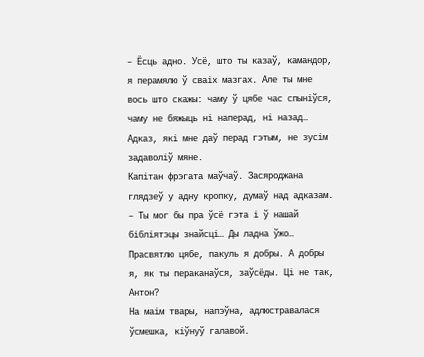– Ёсць адно. Усё, што ты казаў, камандор, я перамялю ў сваіх мазгах. Але ты мне вось што скажы: чаму ў цябе час спыніўся, чаму не бяжыць ні наперад, ні назад… Адказ, які мне даў перад гэтым, не зусім задаволіў мяне.
Капітан фрэгата маўчаў. Засяроджана глядзеў у адну кропку, думаў над адказам.
– Ты мог бы пра ўсё гэта і ў нашай бібліятэцы знайсці… Ды ладна ўжо… Прасвятлю цябе, пакуль я добры. А добры я, як ты пераканаўся, заўсёды. Ці не так, Антон?
На маім твары, напэўна, адлюстравалася ўсмешка, кіўнуў галавой.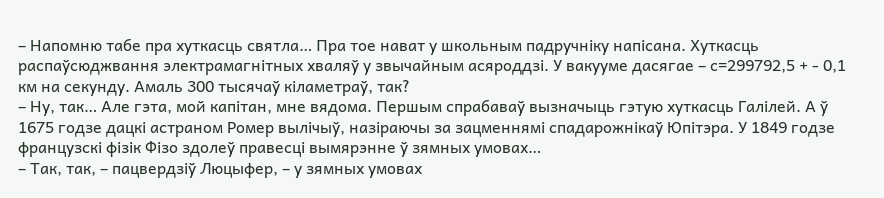– Напомню табе пра хуткасць святла… Пра тое нават у школьным падручніку напісана. Хуткасць распаўсюджвання электрамагнітных хваляў у звычайным асяроддзі. У вакууме дасягае – с=299792,5 + - 0,1 км на секунду. Амаль 300 тысячаў кіламетраў, так?
– Ну, так… Але гэта, мой капітан, мне вядома. Першым спрабаваў вызначыць гэтую хуткасць Галілей. А ў 1675 годзе дацкі астраном Ромер вылічыў, назіраючы за зацменнямі спадарожнікаў Юпітэра. У 1849 годзе французскі фізік Фізо здолеў правесці вымярэнне ў зямных умовах…
– Так, так, – пацвердзіў Люцыфер, – у зямных умовах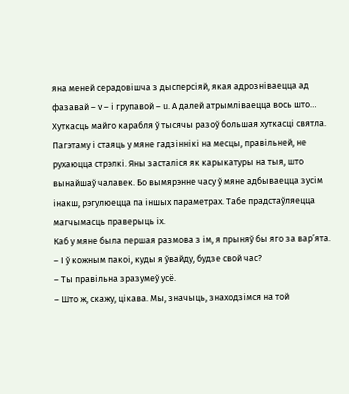яна меней серадовішча з дысперсіяй, якая адрозніваецца ад фазавай – v – і групавой – u. А далей атрымліваецца вось што… Хуткасць майго карабля ў тысячы разоў большая хуткасці святла. Пагэтаму і стаяць у мяне гадзіннікі на месцы, правільней, не рухаюцца стрэлкі. Яны засталіся як карыкатуры на тыя, што вынайшаў чалавек. Бо вымярэнне часу ў мяне адбываецца зусім інакш, рэгулюецца па іншых параметрах. Табе прадстаўляецца магчымасць праверыць іх.
Каб у мяне была першая размова з ім, я прыняў бы яго за вар’ята.
– І ў кожным пакоі, куды я ўвайду, будзе свой час?
– Ты правільна зразумеў усё.
– Што ж, скажу, цікава. Мы, значыць, знаходзімся на той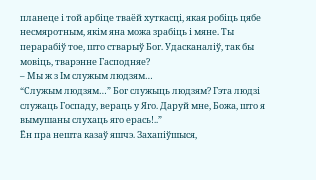планеце і той арбіце тваёй хуткасці, якая робіць цябе несмяротным, якім яна можа зрабіць і мяне. Ты перарабіў тое, што стварыў Бог. Удасканаліў, так бы мовіць, тварэнне Гасподняе?
– Мы ж з Ім служым людзям…
“Служым людзям…” Бог служыць людзям? Гэта людзі служаць Госпаду, вераць у Яго. Даруй мне, Божа, што я вымушаны слухаць яго ерась!..”
Ён пра нешта казаў яшчэ. Захапіўшыся,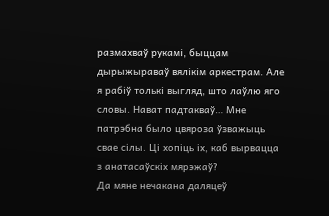размахваў рукамі, быццам дырыжыраваў вялікім аркестрам. Але я рабіў толькі выгляд, што лаўлю яго словы. Нават падтакваў… Мне патрэбна было цвяроза ўзважыць свае сілы. Ці хопіць іх, каб вырвацца з анатасаўскіх мярэжаў?
Да мяне нечакана даляцеў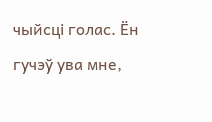чыйсці голас. Ён гучэў ува мне,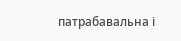патрабавальна і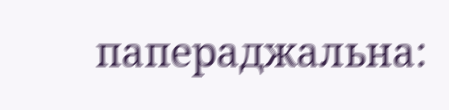папераджальна: